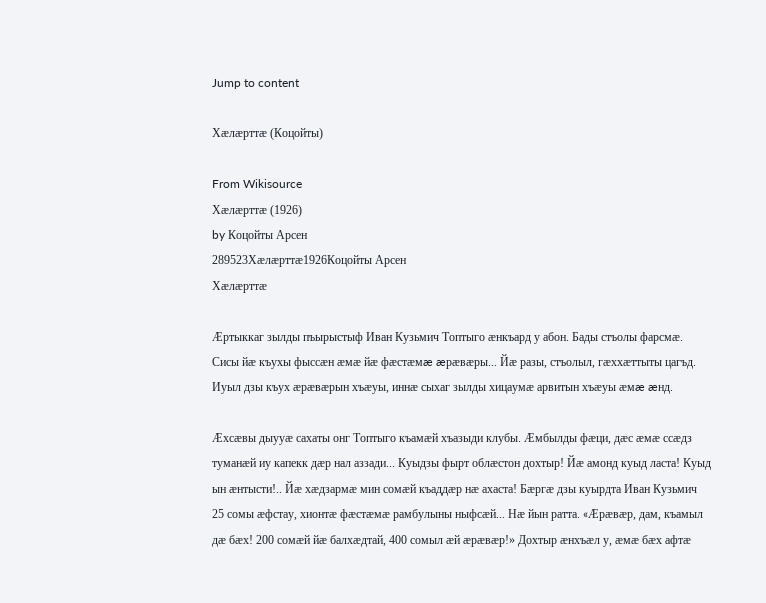Jump to content

Хæлæрттæ (Коцойты)

From Wikisource
Хæлæрттæ (1926)
by Коцойты Арсен
289523Хæлæрттæ1926Коцойты Арсен
Хæлæрттæ

Æртыккаг зылды пъырыстыф Иван Кузьмич Топтыго æнкъард у абон. Бады стъолы фарсмæ. Сисы йæ къухы фыссæн æмæ йæ фæстæмæ æрæвæры... Йæ разы, стъолыл, гæххæттыты цагъд. Иуыл дзы къух æрæвæрын хъæуы, иннæ сыхаг зылды хицаумæ арвитын хъæуы æмæ æнд.

Æхсæвы дыууæ сахаты онг Топтыго къамæй хъазыди клубы. Æмбылды фæци, дæс æмæ ссæдз туманæй иу капекк дæр нал аззади... Куыдзы фырт облæстон дохтыр! Йæ амонд куыд ласта! Куыд ын æнтысти!.. Йæ хæдзармæ мин сомæй къаддæр нæ ахаста! Бæргæ дзы куырдта Иван Кузьмич 25 сомы æфстау, хионтæ фæстæмæ рамбулыны ныфсæй... Нæ йын ратта. «Æрæвæр, дам, къамыл дæ бæх! 200 сомæй йæ балхæдтай, 400 сомыл æй æрæвæр!» Дохтыр æнхъæл у, æмæ бæх афтæ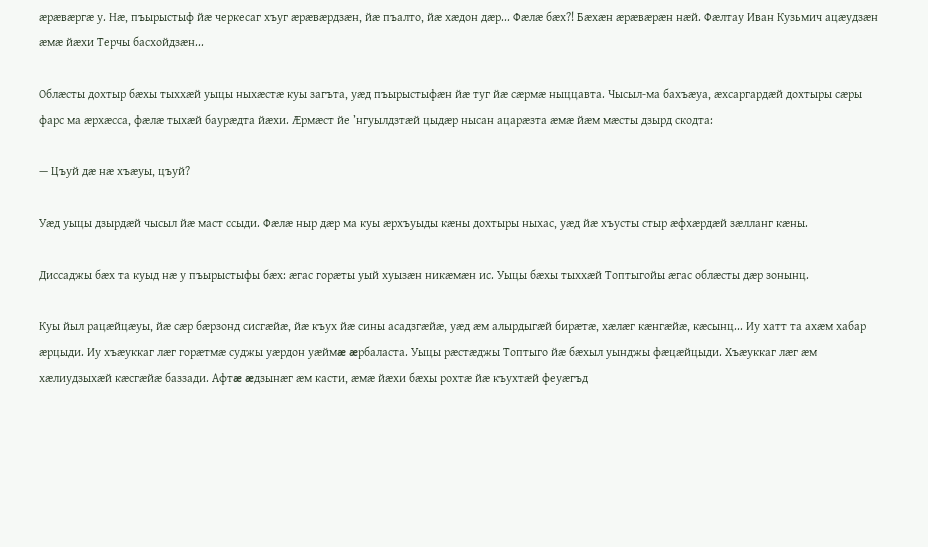æрæвæргæ у. Нæ, пъырыстыф йæ черкесаг хъуг æрæвæрдзæн, йæ пъалто, йæ хæдон дæр... Фæлæ бæх?! Бæхæн æрæвæрæн нæй. Фæлтау Иван Кузьмич ацæудзæн æмæ йæхи Терчы басхойдзæн...

Облæсты дохтыр бæхы тыххæй уыцы ныхæстæ куы загъта, уæд пъырыстыфæн йæ туг йæ сæрмæ ныццавта. Чысыл-ма бахъæуа, æхсаргардæй дохтыры сæры фарс ма æрхæсса, фæлæ тыхæй баурæдта йæхи. Æрмæст йе ’нгуылдзтæй цыдæр нысан ацарæзта æмæ йæм мæсты дзырд скодта:

— Цъуй дæ нæ хъæуы, цъуй?

Уæд уыцы дзырдæй чысыл йæ маст ссыди. Фæлæ ныр дæр ма куы æрхъуыды кæны дохтыры ныхас, уæд йæ хъусты стыр æфхæрдæй зæлланг кæны.

Диссаджы бæх та куыд нæ у пъырыстыфы бæх: æгас горæты уый хуызæн никæмæн ис. Уыцы бæхы тыххæй Топтыгойы æгас облæсты дæр зонынц.

Куы йыл рацæйцæуы, йæ сæр бæрзонд сисгæйæ, йæ къух йæ сины асадзгæйæ, уæд æм алырдыгæй бирæтæ, хæлæг кæнгæйæ, кæсынц... Иу хатт та ахæм хабар æрцыди. Иу хъæуккаг лæг горæтмæ суджы уæрдон уæймæ æрбаласта. Уыцы рæстæджы Топтыго йæ бæхыл уынджы фæцæйцыди. Хъæуккаг лæг æм хæлиудзыхæй кæсгæйæ баззади. Афтæ æдзынæг æм касти, æмæ йæхи бæхы рохтæ йæ къухтæй феуæгъд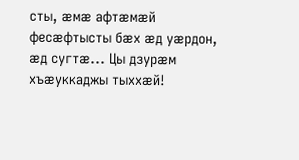сты, æмæ афтæмæй фесæфтысты бæх æд уæрдон, æд сугтæ... Цы дзурæм хъæуккаджы тыххæй!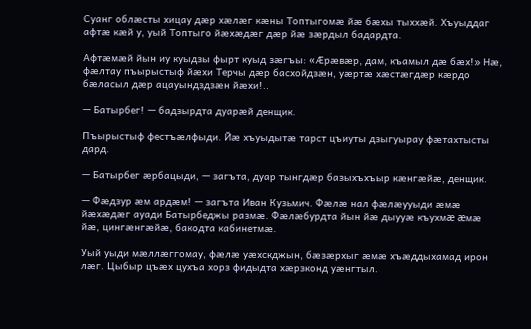Суанг облæсты хицау дæр хæлæг кæны Топтыгомæ йæ бæхы тыххæй. Хъуыддаг афтæ кæй у, уый Топтыго йæхæдæг дæр йæ зæрдыл бадардта.

Афтæмæй йын иу куыдзы фырт куыд зæгъы: «Æрæвæр, дам, къамыл дæ бæх!» Нæ, фæлтау пъырыстыф йæхи Терчы дæр басхойдзæн, уæртæ хæстæгдæр кæрдо бæласыл дæр ацауындздзæн йæхи!..

— Батырбег! — бадзырдта дуарæй денщик.

Пъырыстыф фестъæлфыди. Йæ хъуыдытæ тарст цъиуты дзыгуырау фæтахтысты дард.

— Батырбег æрбацыди, — загъта, дуар тынгдæр базыхъхъыр кæнгæйæ, денщик.

— Фæдзур æм ардæм! — загъта Иван Кузьмич. Фæлæ нал фæлæууыди æмæ йæхæдæг ауади Батырбеджы размæ. Фæлæбурдта йын йæ дыууæ къухмæ æмæ йæ, цингæнгæйæ, бакодта кабинетмæ.

Уый уыди мæллæггомау, фæлæ уæхскджын, бæзæрхыг æмæ хъæддыхамад ирон лæг. Цыбыр цъæх цухъа хорз фидыдта хæрзконд уæнгтыл.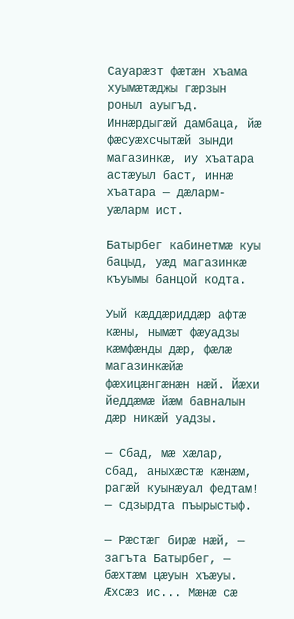Сауарæзт фæтæн хъама хуымæтæджы гæрзын роныл ауыгъд. Иннæрдыгæй дамбаца, йæ фæсуæхсчытæй зынди магазинкæ, иу хъатара астæуыл баст, иннæ хъатара — дæларм-уæларм ист.

Батырбег кабинетмæ куы бацыд, уæд магазинкæ къуымы банцой кодта.

Уый кæддæриддæр афтæ кæны, нымæт фæуадзы кæмфæнды дæр, фæлæ магазинкæйæ фæхицæнгæнæн нæй. Йæхи йеддæмæ йæм бавналын дæр никæй уадзы.

— Сбад, мæ хæлар, сбад, аныхæстæ кæнæм, рагæй куынæуал федтам! — сдзырдта пъырыстыф.

— Рæстæг бирæ нæй, — загъта Батырбег, — бæхтæм цæуын хъæуы. Æхсæз ис... Мæнæ сæ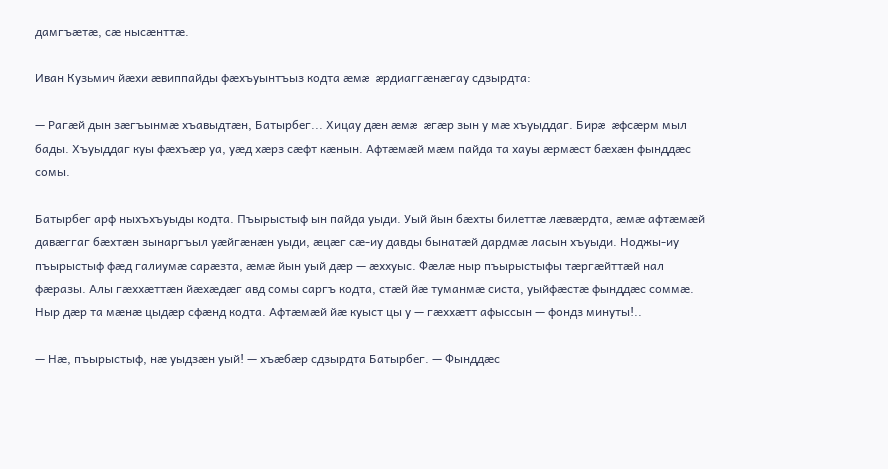дамгъæтæ, сæ нысæнттæ.

Иван Кузьмич йæхи æвиппайды фæхъуынтъыз кодта æмæ æрдиаггæнæгау сдзырдта:

— Рагæй дын зæгъынмæ хъавыдтæн, Батырбег... Хицау дæн æмæ æгæр зын у мæ хъуыддаг. Бирæ æфсæрм мыл бады. Хъуыддаг куы фæхъæр уа, уæд хæрз сæфт кæнын. Афтæмæй мæм пайда та хауы æрмæст бæхæн фынддæс сомы.

Батырбег арф ныхъхъуыды кодта. Пъырыстыф ын пайда уыди. Уый йын бæхты билеттæ лæвæрдта, æмæ афтæмæй давæггаг бæхтæн зынаргъыл уæйгæнæн уыди, æцæг сæ-иу давды бынатæй дардмæ ласын хъуыди. Ноджы-иу пъырыстыф фæд галиумæ сарæзта, æмæ йын уый дæр — æххуыс. Фæлæ ныр пъырыстыфы тæргæйттæй нал фæразы. Алы гæххæттæн йæхæдæг авд сомы саргъ кодта, стæй йæ туманмæ систа, уыйфæстæ фынддæс соммæ. Ныр дæр та мæнæ цыдæр сфæнд кодта. Афтæмæй йæ куыст цы у — гæххæтт афыссын — фондз минуты!..

— Нæ, пъырыстыф, нæ уыдзæн уый! — хъæбæр сдзырдта Батырбег. — Фынддæс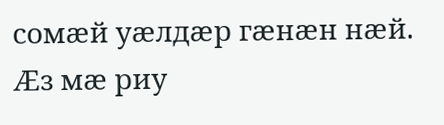сомæй уæлдæр гæнæн нæй. Æз мæ риу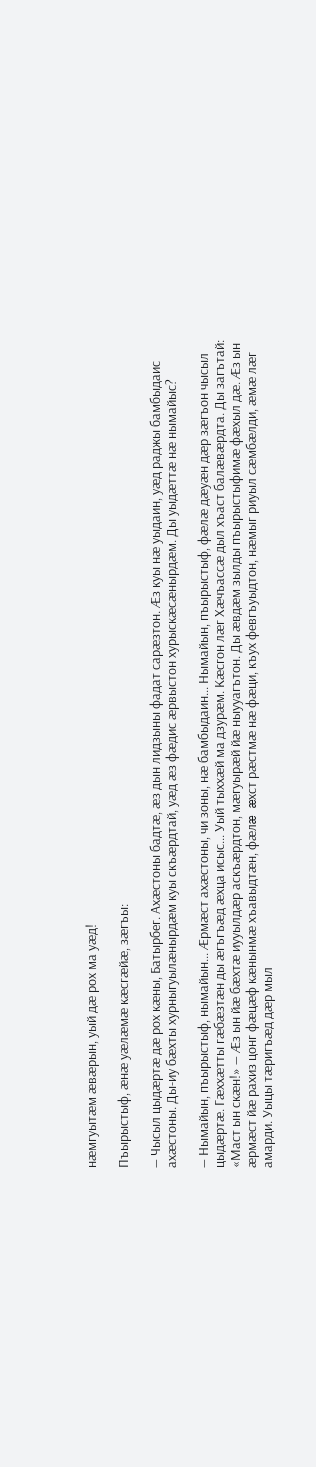нæмгуытæм æвæрын, уый дæ рох ма уæд!

Пъырыстыф, æнæ уæлæмæ кæсгæйæ, зæгъы:

— Чысыл цыдæртæ дæ рох кæны, Батырбег. Ахæстоны бадтæ, æз дын лидзыны фадат сарæзтон. Æз куы нæ уыдаин, уæд раджы бамбыдаис ахæстоны. Ды-иу бæхты хурныгуылæнырдæм куы скъæрдтай, уæд æз фæдис æрвыстон хурыскæсæнырдæм. Ды уыдæттæ нæ нымайыс?

— Нымайын, пъырыстыф, нымайын... Æрмæст ахæстоны, чи зоны, нæ бамбыдаин... Нымайын, пъырыстыф, фæлæ дæуæн дæр зæгъон чысыл цыдæртæ. Гæххæтты гæбæзтæн ды æгъгъæд æхца исыс... Уый тыххæй ма дзурæм. Кæсгон лæг Хæчъассæ дыл хъаст балæвæрдта. Ды загътай: «Маст ын скæн!» — Æз ын йæ бæхтæ иууылдæр аскъæрдтон, мæгуырæй йæ ныууагътон. Ды æвдæм зылды пъырыстыфимæ фæхыл дæ. Æз ын æрмæст йæ рахиз цонг фæцæф кæнынмæ хъавыдтæн, фæлæ æхст рæстмæ нæ фæци, къух февгъуыдтон, нæмыг риуыл сæмбæлди, æмæ лæг амарди. Уыцы тæригъæд дæр мыл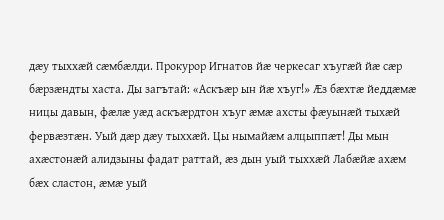дæу тыххæй сæмбæлди. Прокурор Игнатов йæ черкесаг хъугæй йæ сæр бæрзæндты хаста. Ды загътай: «Аскъæр ын йæ хъуг!» Æз бæхтæ йеддæмæ ницы давын, фæлæ уæд аскъæрдтон хъуг æмæ ахсты фæуынæй тыхæй фервæзтæн. Уый дæр дæу тыххæй. Цы нымайæм алцыппæт! Ды мын ахæстонæй алидзыны фадат раттай, æз дын уый тыххæй Лабæйæ ахæм бæх сластон, æмæ уый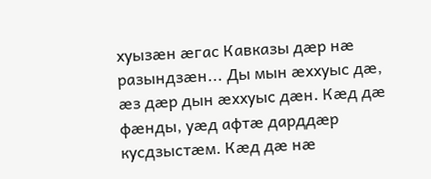хуызæн æгас Кавказы дæр нæ разындзæн... Ды мын æххуыс дæ, æз дæр дын æххуыс дæн. Кæд дæ фæнды, уæд афтæ дарддæр кусдзыстæм. Кæд дæ нæ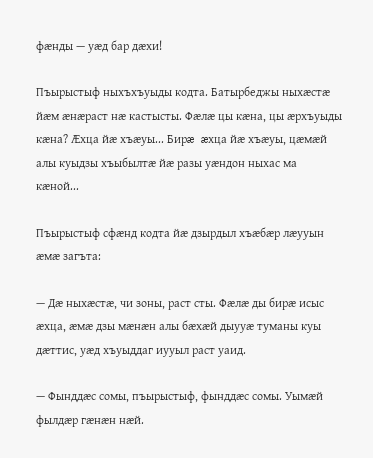фæнды — уæд бар дæхи!

Пъырыстыф ныхъхъуыды кодта. Батырбеджы ныхæстæ йæм æнæраст нæ кастысты. Фæлæ цы кæна, цы æрхъуыды кæна? Æхца йæ хъæуы... Бирæ æхца йæ хъæуы, цæмæй алы куыдзы хъыбылтæ йæ разы уæндон ныхас ма кæной...

Пъырыстыф сфæнд кодта йæ дзырдыл хъæбæр лæууын æмæ загъта:

— Дæ ныхæстæ, чи зоны, раст сты. Фæлæ ды бирæ исыс æхца, æмæ дзы мæнæн алы бæхæй дыууæ туманы куы дæттис, уæд хъуыддаг иууыл раст уаид.

— Фынддæс сомы, пъырыстыф, фынддæс сомы. Уымæй фылдæр гæнæн нæй.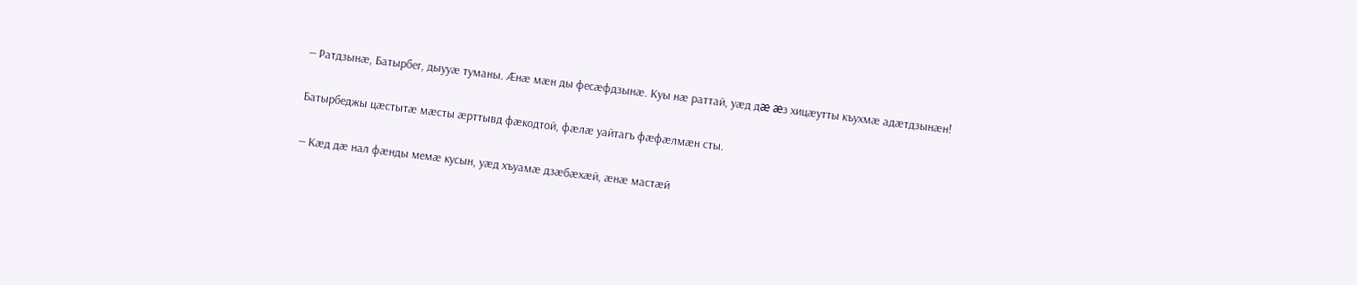— Ратдзынæ, Батырбег, дыууæ туманы. Æнæ мæн ды фесæфдзынæ. Куы нæ раттай, уæд дæ æз хицæутты къухмæ адæтдзынæн!

Батырбеджы цæстытæ мæсты æрттывд фæкодтой, фæлæ уайтагъ фæфæлмæн сты.

— Кæд дæ нал фæнды мемæ кусын, уæд хъуамæ дзæбæхæй, æнæ мастæй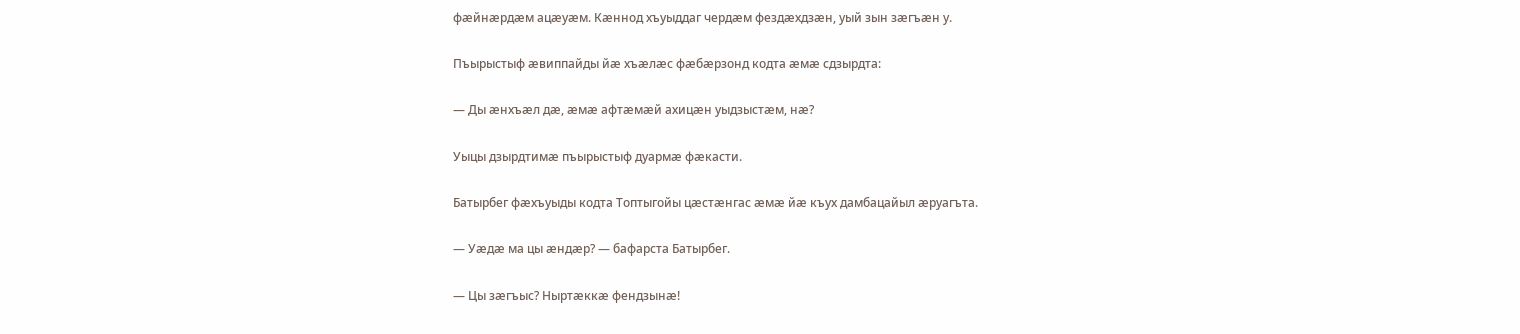фæйнæрдæм ацæуæм. Кæннод хъуыддаг чердæм фездæхдзæн, уый зын зæгъæн у.

Пъырыстыф æвиппайды йæ хъæлæс фæбæрзонд кодта æмæ сдзырдта:

— Ды æнхъæл дæ, æмæ афтæмæй ахицæн уыдзыстæм, нæ?

Уыцы дзырдтимæ пъырыстыф дуармæ фæкасти.

Батырбег фæхъуыды кодта Топтыгойы цæстæнгас æмæ йæ къух дамбацайыл æруагъта.

— Уæдæ ма цы æндæр? — бафарста Батырбег.

— Цы зæгъыс? Ныртæккæ фендзынæ!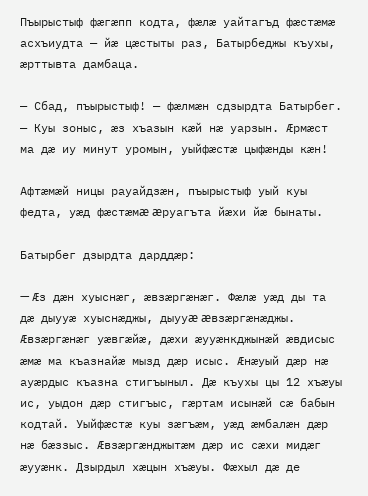Пъырыстыф фæгæпп кодта, фæлæ уайтагъд фæстæмæ асхъиудта — йæ цæстыты раз, Батырбеджы къухы, æрттывта дамбаца.

— Сбад, пъырыстыф! — фæлмæн сдзырдта Батырбег. — Куы зоныс, æз хъазын кæй нæ уарзын. Æрмæст ма дæ иу минут уромын, уыйфæстæ цыфæнды кæн!

Афтæмæй ницы рауайдзæн, пъырыстыф уый куы федта, уæд фæстæмæ æруагъта йæхи йæ бынаты.

Батырбег дзырдта дарддæр:

— Æз дæн хуыснæг, æвзæргæнæг. Фæлæ уæд ды та дæ дыууæ хуыснæджы, дыууæ æвзæргæнæджы. Æвзæргæнæг уæвгæйæ, дæхи æууæнкджынæй æвдисыс æмæ ма къазнайæ мызд дæр исыс. Æнæуый дæр нæ ауæрдыс къазна стигъыныл. Дæ къухы цы 12 хъæуы ис, уыдон дæр стигъыс, гæртам исынæй сæ бабын кодтай. Уыйфæстæ куы зæгъæм, уæд æмбалæн дæр нæ бæззыс. Æвзæргæнджытæм дæр ис сæхи мидæг æууæнк. Дзырдыл хæцын хъæуы. Фæхыл дæ де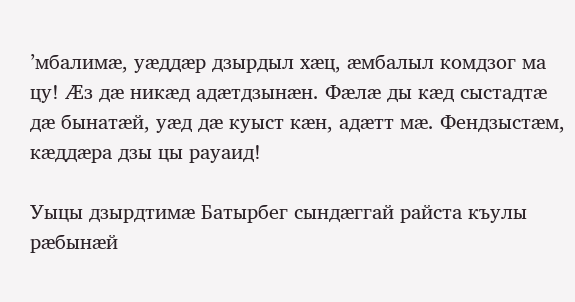’мбалимæ, уæддæр дзырдыл хæц, æмбалыл комдзог ма цу! Æз дæ никæд адæтдзынæн. Фæлæ ды кæд сыстадтæ дæ бынатæй, уæд дæ куыст кæн, адæтт мæ. Фендзыстæм, кæддæра дзы цы рауаид!

Уыцы дзырдтимæ Батырбег сындæггай райста къулы рæбынæй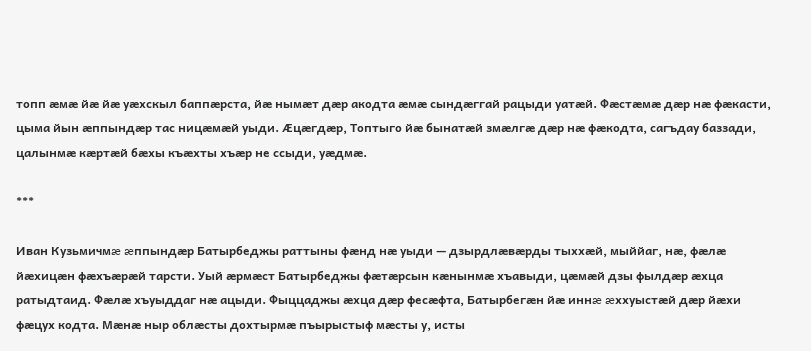топп æмæ йæ йæ уæхскыл баппæрста, йæ нымæт дæр акодта æмæ сындæггай рацыди уатæй. Фæстæмæ дæр нæ фæкасти, цыма йын æппындæр тас ницæмæй уыди. Æцæгдæр, Топтыго йæ бынатæй змæлгæ дæр нæ фæкодта, сагъдау баззади, цалынмæ кæртæй бæхы къæхты хъæр не ссыди, уæдмæ.

***

Иван Кузьмичмæ æппындæр Батырбеджы раттыны фæнд нæ уыди — дзырдлæвæрды тыххæй, мыййаг, нæ, фæлæ йæхицæн фæхъæрæй тарсти. Уый æрмæст Батырбеджы фæтæрсын кæнынмæ хъавыди, цæмæй дзы фылдæр æхца ратыдтаид. Фæлæ хъуыддаг нæ ацыди. Фыццаджы æхца дæр фесæфта, Батырбегæн йæ иннæ æххуыстæй дæр йæхи фæцух кодта. Мæнæ ныр облæсты дохтырмæ пъырыстыф мæсты у, исты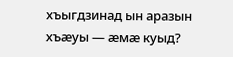хъыгдзинад ын аразын хъæуы — æмæ куыд?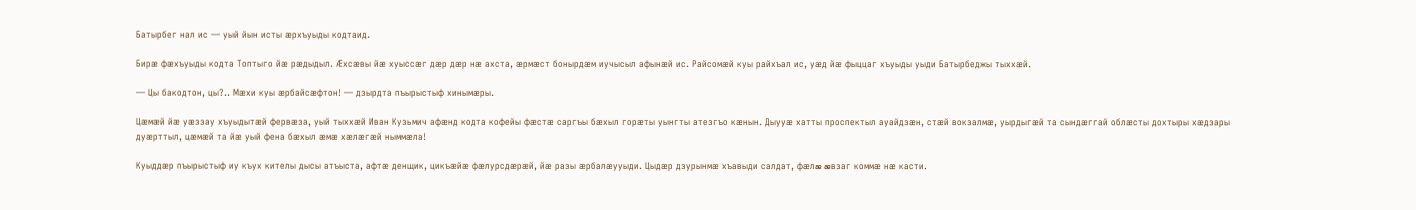Батырбег нал ис — уый йын исты æрхъуыды кодтаид.

Бирæ фæхъуыды кодта Топтыго йæ рæдыдыл. Æхсæвы йæ хуыссæг дæр дæр нæ ахста, æрмæст бонырдæм иучысыл афынæй ис. Райсомæй куы райхъал ис, уæд йæ фыццаг хъуыды уыди Батырбеджы тыххæй.

— Цы бакодтон, цы?.. Мæхи куы æрбайсæфтон! — дзырдта пъырыстыф хинымæры.

Цæмæй йæ уæззау хъуыдытæй фервæза, уый тыххæй Иван Кузьмич афæнд кодта кофейы фæстæ саргъы бæхыл горæты уынгты атезгъо кæнын. Дыууæ хатты проспектыл ауайдзæн, стæй вокзалмæ, уырдыгæй та сындæггай облæсты дохтыры хæдзары дуæрттыл, цæмæй та йæ уый фена бæхыл æмæ хæлæгæй ныммæла!

Куыддæр пъырыстыф иу къух кителы дысы атъыста, афтæ денщик, цикъæйæ фæлурсдæрæй, йæ разы æрбалæууыди. Цыдæр дзурынмæ хъавыди салдат, фæлæ æвзаг коммæ нæ касти.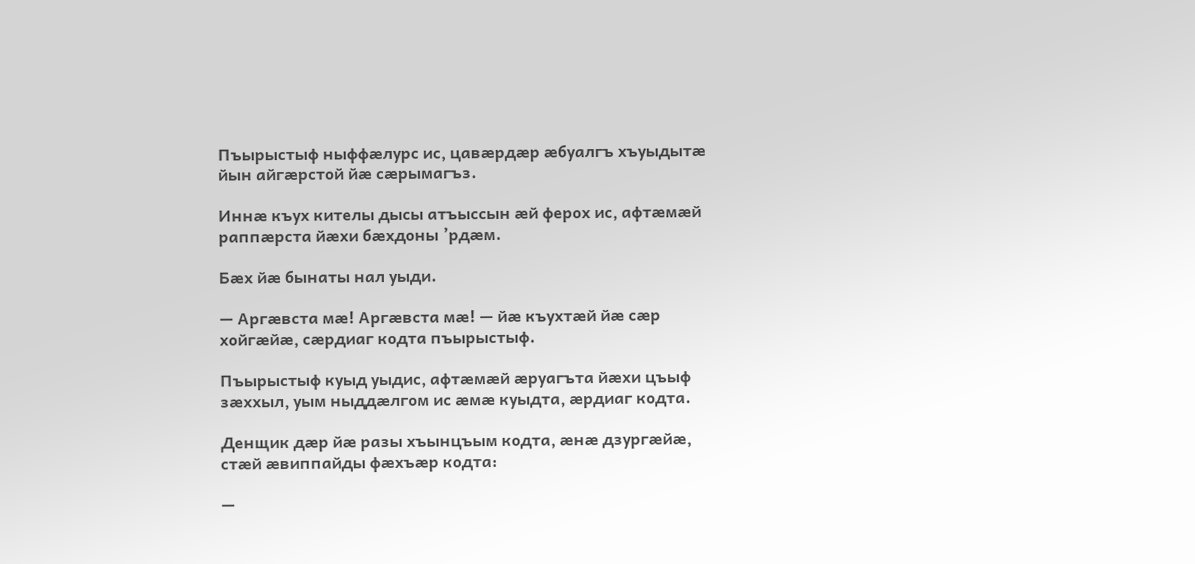Пъырыстыф ныффæлурс ис, цавæрдæр æбуалгъ хъуыдытæ йын айгæрстой йæ сæрымагъз.

Иннæ къух кителы дысы атъыссын æй ферох ис, афтæмæй раппæрста йæхи бæхдоны ’рдæм.

Бæх йæ бынаты нал уыди.

— Аргæвста мæ! Аргæвста мæ! — йæ къухтæй йæ сæр хойгæйæ, сæрдиаг кодта пъырыстыф.

Пъырыстыф куыд уыдис, афтæмæй æруагъта йæхи цъыф зæххыл, уым ныддæлгом ис æмæ куыдта, æрдиаг кодта.

Денщик дæр йæ разы хъынцъым кодта, æнæ дзургæйæ, стæй æвиппайды фæхъæр кодта:

—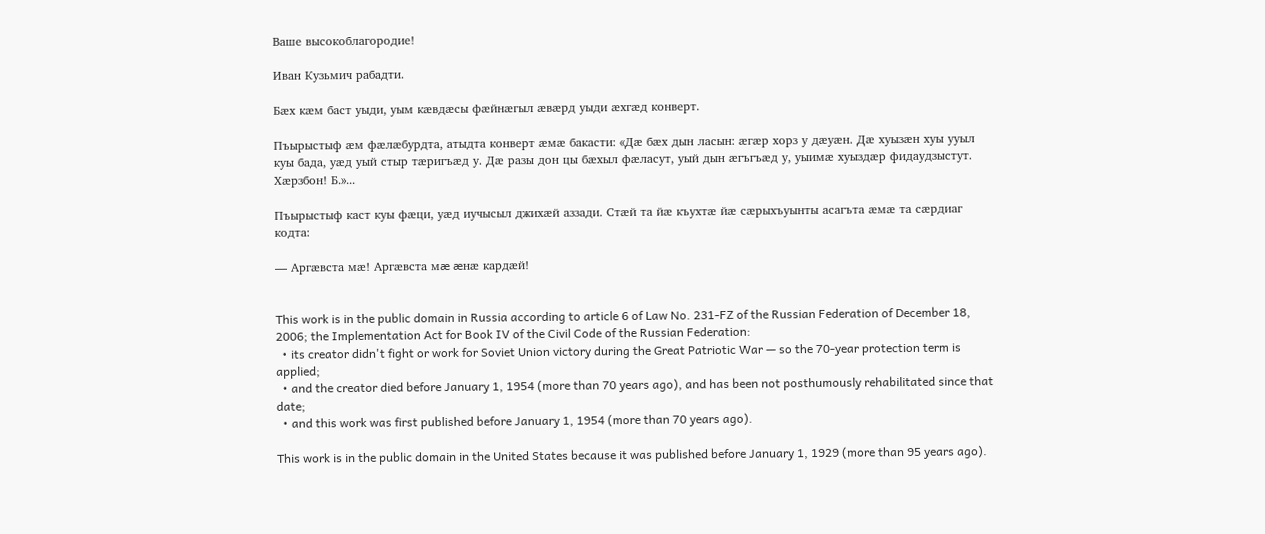Ваше высокоблагородие!

Иван Кузьмич рабадти.

Бæх кæм баст уыди, уым кæвдæсы фæйнæгыл æвæрд уыди æхгæд конверт.

Пъырыстыф æм фæлæбурдта, атыдта конверт æмæ бакасти: «Дæ бæх дын ласын: æгæр хорз у дæуæн. Дæ хуызæн хуы ууыл куы бада, уæд уый стыр тæригъæд у. Дæ разы дон цы бæхыл фæласут, уый дын æгъгъæд у, уыимæ хуыздæр фидаудзыстут. Хæрзбон! Б.»...

Пъырыстыф каст куы фæци, уæд иучысыл джихæй аззади. Стæй та йæ къухтæ йæ сæрыхъуынты асагъта æмæ та сæрдиаг кодта:

— Аргæвста мæ! Аргæвста мæ æнæ кардæй!


This work is in the public domain in Russia according to article 6 of Law No. 231-FZ of the Russian Federation of December 18, 2006; the Implementation Act for Book IV of the Civil Code of the Russian Federation:
  • its creator didn't fight or work for Soviet Union victory during the Great Patriotic War — so the 70-year protection term is applied;
  • and the creator died before January 1, 1954 (more than 70 years ago), and has been not posthumously rehabilitated since that date;
  • and this work was first published before January 1, 1954 (more than 70 years ago).

This work is in the public domain in the United States because it was published before January 1, 1929 (more than 95 years ago).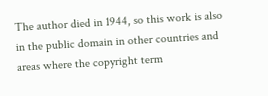The author died in 1944, so this work is also in the public domain in other countries and areas where the copyright term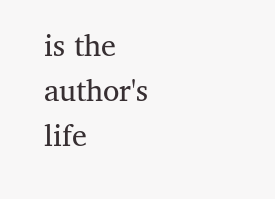is the author's life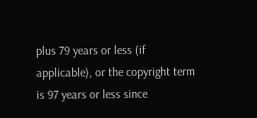plus 79 years or less (if applicable), or the copyright term is 97 years or less since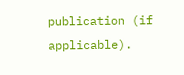publication (if applicable).